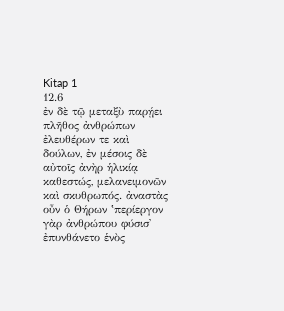Kitap 1
12.6
ἐν δὲ τῷ μεταξὺ παρῄει πλῆθος ἀνθρώπων ἐλευθέρων τε καὶ δούλων, ἐν μέσοις δὲ αὐτοῖς ἀνὴρ ἡλικίᾳ καθεστώς, μελανειμονῶν καὶ σκυθρωπός. ἀναστὰς οὖν ὁ Θήρων ʽπερίεργον γὰρ ἀνθρώπου φύσισ̓ ἐπυνθάνετο ἑνὸς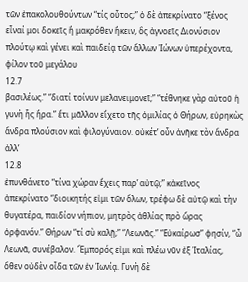τῶν ἐπακολουθούντων “τίς οὗτος;” ὁ δὲ ἀπεκρίνατο “ξένος εἶναί μοι δοκεῖς ἢ μακρόθεν ἥκειν, ὃς ἀγνοεῖς Διονύσιον πλούτῳ καὶ γένει καὶ παιδείᾳ τῶν ἄλλων Ἰώνων ὑπερέχοντα, φίλον τοῦ μεγάλου
12.7
βασιλέως.” “διατί τοίνυν μελανειμονεῖ;” “τέθνηκε γὰρ αὐτοῦ ἡ γυνὴ ἧς ἤρα.” ἔτι μᾶλλον εἴχετο τῆς ὁμιλίας ὁ Θήρων, εὑρηκὼς ἄνδρα πλούσιον καὶ φιλογύναιον. οὐκέτʼ οὖν ἀνῆκε τὸν ἄνδρα ἀλλʼ
12.8
ἐπυνθάνετο “τίνα χώραν ἔχεις παρʼ αὐτῷ;” κἀκεῖνος ἀπεκρίνατο “διοικητής εἰμι τῶν ὅλων, τρέφω δὲ αὐτῷ καὶ τὴν θυγατέρα, παιδίον νήπιον, μητρὸς ἀθλίας πρὸ ὥρας ὀρφανόν.” Θήρων “τί σὺ καλῇ;” “Λεωνᾶς.” “Εὐκαίρωσ” φησίν, “ὦ Λεωνᾶ, συνέβαλον. Ἔμπορός εἰμι καὶ πλέω νῦν ἐξ Ἰταλίας, ὅθεν οὐδὲν οἶδα τῶν ἐν Ἰωνίᾳ. Γυνὴ δὲ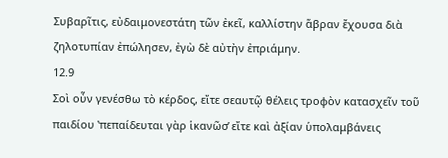Συβαρῖτις, εὐδαιμονεστάτη τῶν ἐκεῖ, καλλίστην ἅβραν ἔχουσα διὰ ζηλοτυπίαν ἐπώλησεν, ἐγὼ δὲ αὐτὴν ἐπριάμην.
12.9
Σοὶ οὖν γενέσθω τὸ κέρδος, εἴτε σεαυτῷ θέλεις τροφὸν κατασχεῖν τοῦ παιδίου ʽπεπαίδευται γὰρ ἱκανῶσ̓ εἴτε καὶ ἀξίαν ὑπολαμβάνεις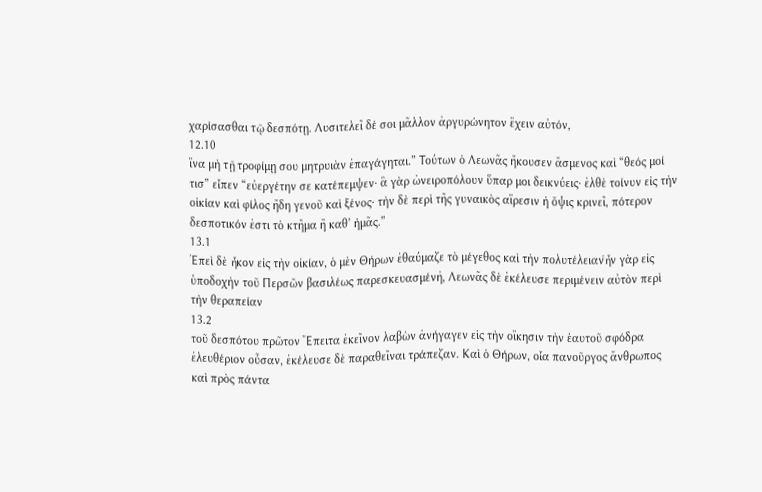χαρίσασθαι τῷ δεσπότῃ. Λυσιτελεῖ δέ σοι μᾶλλον ἀργυρώνητον ἔχειν αὐτόν,
12.10
ἵνα μὴ τῇ τροφίμῃ σου μητρυιὰν ἐπαγάγηται.” Τούτων ὁ Λεωνᾶς ἤκουσεν ἄσμενος καὶ “θεός μοί τισ” εἶπεν “εὐεργέτην σε κατέπεμψεν· ἃ γὰρ ὠνειροπόλουν ὕπαρ μοι δεικνύεις· ἐλθὲ τοίνυν εἰς τὴν οἰκίαν καὶ φίλος ἤδη γενοῦ καὶ ξένος· τὴν δὲ περὶ τῆς γυναικὸς αἵρεσιν ἡ ὄψις κρινεῖ, πότερον δεσποτικόν ἐστι τὸ κτῆμα ἢ καθ’ ἡμᾶς.”
13.1
Ἐπεὶ δὲ ἧκον εἰς τὴν οἰκίαν, ὁ μὲν Θήρων ἐθαύμαζε τὸ μέγεθος καὶ τὴν πολυτέλειαν̔ἦν γὰρ εἰς ὑποδοχὴν τοῦ Περσῶν βασιλέως παρεσκευασμένἠ, Λεωνᾶς δὲ ἐκέλευσε περιμένειν αὐτὸν περὶ τὴν θεραπείαν
13.2
τοῦ δεσπότου πρῶτον Ἔπειτα ἐκεῖνον λαβὼν ἀνήγαγεν εἰς τὴν οἴκησιν τὴν ἑαυτοῦ σφόδρα ἐλευθέριον οὖσαν, ἐκέλευσε δὲ παραθεῖναι τράπεζαν. Καὶ ὁ Θήρων, οἷα πανοῦργος ἄνθρωπος καὶ πρὸς πάντα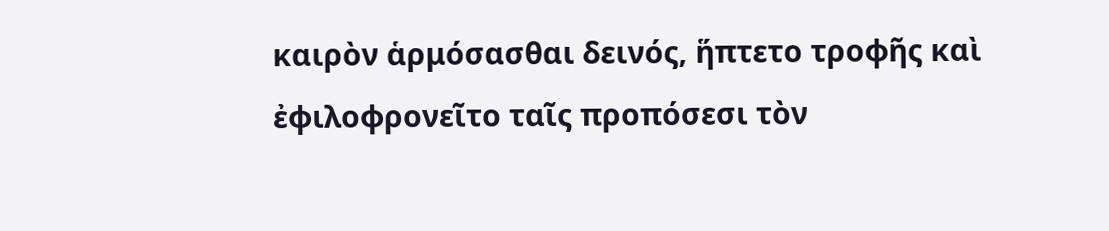καιρὸν ἁρμόσασθαι δεινός, ἥπτετο τροφῆς καὶ ἐφιλοφρονεῖτο ταῖς προπόσεσι τὸν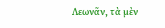Λεωνᾶν, τὰ μὲν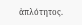ἁπλότητος.